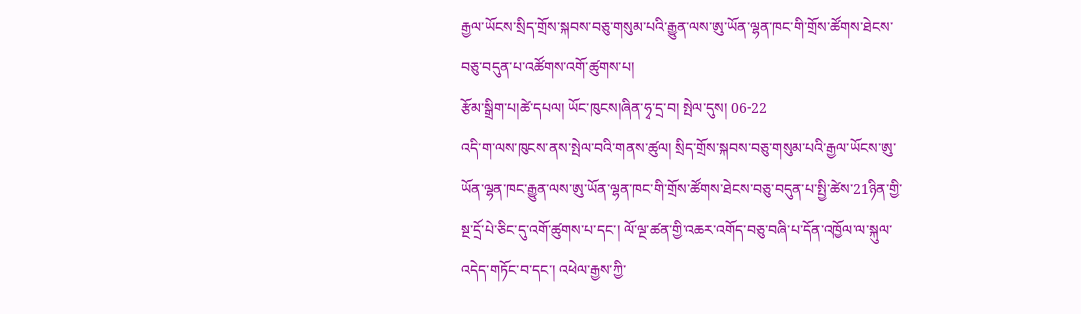རྒྱལ་ཡོངས་སྲིད་གྲོས་སྐབས་བཅུ་གསུམ་པའི་རྒྱུན་ལས་ཨུ་ཡོན་ལྷན་ཁང་གི་གྲོས་ཚོགས་ཐེངས་བཅུ་བདུན་པ་འཚོགས་འགོ་ཚུགས་པ།
རྩོམ་སྒྲིག་པ།ཚེ་དཔལ། ཡོང་ཁུངས།ཞིན་ཧྭ་དྲ་བ། སྤེལ་དུས། 06-22
འདི་ག་ལས་ཁུངས་ནས་སྤེལ་བའི་གནས་ཚུལ། སྲིད་གྲོས་སྐབས་བཅུ་གསུམ་པའི་རྒྱལ་ཡོངས་ཨུ་ཡོན་ལྷན་ཁང་རྒྱུན་ལས་ཨུ་ཡོན་ལྷན་ཁང་གི་གྲོས་ཚོགས་ཐེངས་བཅུ་བདུན་པ་སྤྱི་ཚེས་21ཉིན་གྱི་སྔ་དྲོ་པེ་ཅིང་དུ་འགོ་ཚུགས་པ་དང་། ལོ་ལྔ་ཚན་གྱི་འཆར་འགོད་བཅུ་བཞི་པ་དོན་འཁྱོལ་ལ་སྐུལ་འདེད་གཏོང་བ་དང་། འཕེལ་རྒྱས་ཀྱི་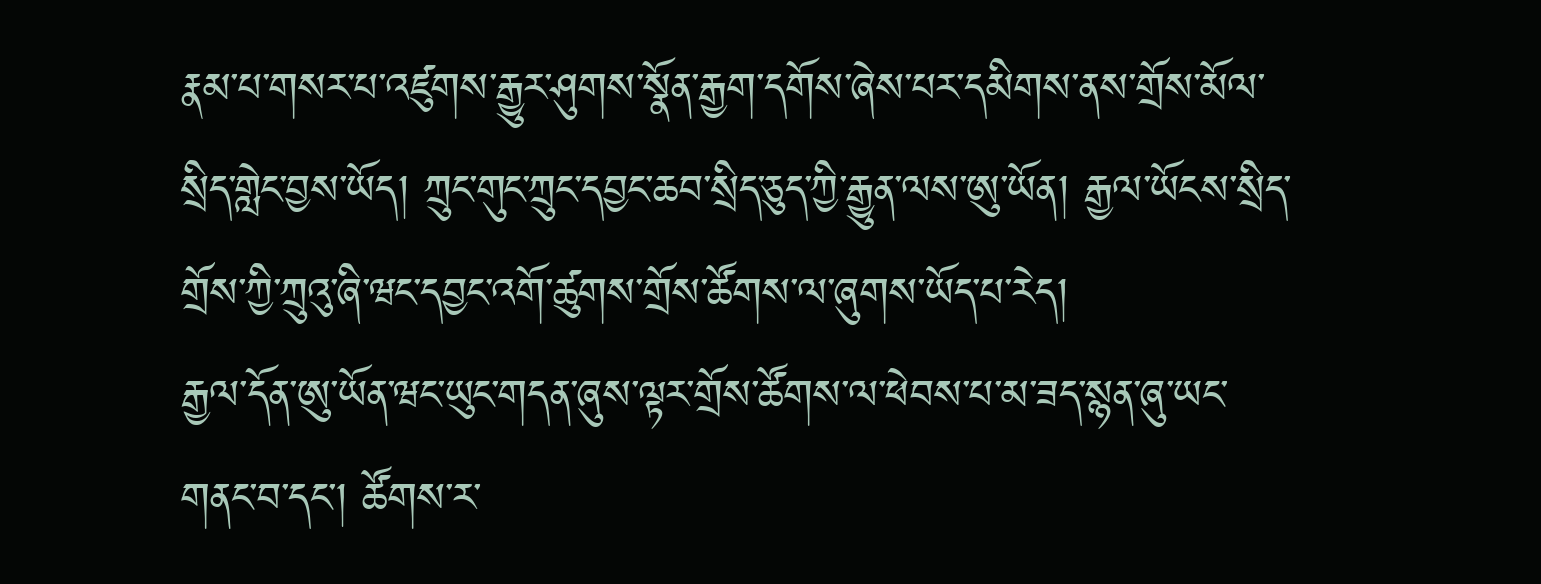རྣམ་པ་གསར་པ་འཛུགས་རྒྱུར་ཤུགས་སྣོན་རྒྱག་དགོས་ཞེས་པར་དམིགས་ནས་གྲོས་མོལ་སྲིད་གླེང་བྱས་ཡོད། ཀྲུང་གུང་ཀྲུང་དབྱང་ཆབ་སྲིད་ཅུད་ཀྱི་རྒྱུན་ལས་ཨུ་ཡོན། རྒྱལ་ཡོངས་སྲིད་གྲོས་ཀྱི་ཀྲུའུ་ཞི་ཝང་དབྱང་འགོ་ཚུགས་གྲོས་ཚོགས་ལ་ཞུགས་ཡོད་པ་རེད།
རྒྱལ་དོན་ཨུ་ཡོན་ཝང་ཡུང་གདན་ཞུས་ལྟར་གྲོས་ཚོགས་ལ་ཕེབས་པ་མ་ཟད་སྙན་ཞུ་ཡང་གནང་བ་དང་། ཚོགས་ར་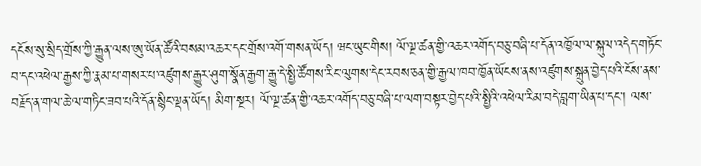དངོས་སུ་སྲིད་གྲོས་ཀྱི་རྒྱུན་ལས་ཨུ་ཡོན་ཚོའི་བསམ་འཆར་དང་གྲོས་འགོ་གསན་ཡོད། ཝང་ཡུང་གིས། ལོ་ལྔ་ཚན་གྱི་འཆར་འགོད་བཅུ་བཞི་པ་དོན་འཁྱོལ་ལ་སྐུལ་འདེད་གཏོང་བ་དང་འཕེལ་རྒྱས་ཀྱི་རྣམ་པ་གསར་པ་འཛུགས་རྒྱུར་ཤུག་སྣོན་རྒྱག་རྒྱུ་དེ་སྤྱི་ཚོགས་རིང་ལུགས་དེང་རབས་ཅན་གྱི་རྒྱལ་ཁབ་ཁྱོན་ཡོངས་ནས་འཛུགས་སྐྲུན་བྱེད་པའི་ངོས་ནས་བརྗོད་ན་གལ་ཆེ་ལ་གཏིང་ཟབ་པའི་དོན་སྙིང་ལྡན་ཡོད། མིག་སྔར། ལོ་ལྔ་ཚན་གྱི་འཆར་འགོད་བཅུ་བཞི་པ་ལག་བསྟར་བྱེད་པའི་སྤྱིའི་འཕེལ་རིམ་བདེ་བླག་ཡིན་པ་དང་། ལས་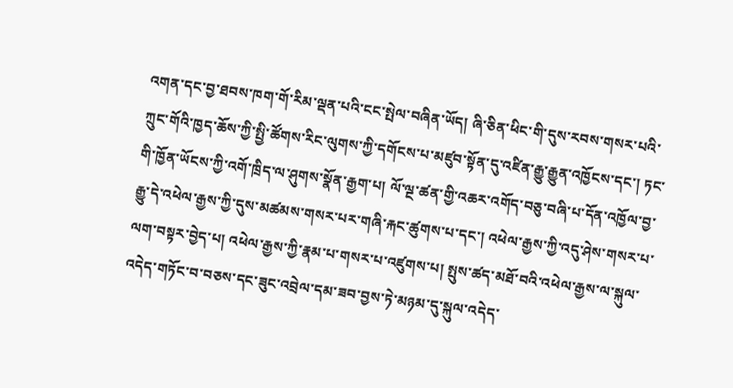འགན་དང་བྱ་ཐབས་ཁག་གོ་རིམ་ལྡན་པའི་ངང་སྤེལ་བཞིན་ཡོད། ཞི་ཅིན་ཕིང་གི་དུས་རབས་གསར་པའི་ཀྲུང་གོའི་ཁྱད་ཆོས་ཀྱི་སྤྱི་ཚོགས་རིང་ལུགས་ཀྱི་དགོངས་པ་མཛུབ་སྟོན་དུ་འཛིན་རྒྱུ་རྒྱུན་འཁྱོངས་དང་། ཏང་གི་ཁྱོན་ཡོངས་ཀྱི་འགོ་ཁྲིད་ལ་ཤུགས་སྣོན་རྒྱག་པ། ལོ་ལྔ་ཚན་གྱི་འཆར་འགོད་བཅུ་བཞི་པ་དོན་འཁྱོལ་བྱ་རྒྱུ་དེ་འཕེལ་རྒྱས་ཀྱི་དུས་མཚམས་གསར་པར་གཞི་རྐང་ཚུགས་པ་དང་། འཕེལ་རྒྱས་ཀྱི་འདུ་ཤེས་གསར་པ་ལག་བསྟར་བྱེད་པ། འཕེལ་རྒྱས་ཀྱི་རྣམ་པ་གསར་པ་འཛུགས་པ། སྤུས་ཚད་མཐོ་བའི་འཕེལ་རྒྱས་ལ་སྐུལ་འདེད་གཏོང་བ་བཅས་དང་ཟུང་འབྲེལ་དམ་ཟབ་བྱས་ཏེ་མཉམ་དུ་སྐུལ་འདེད་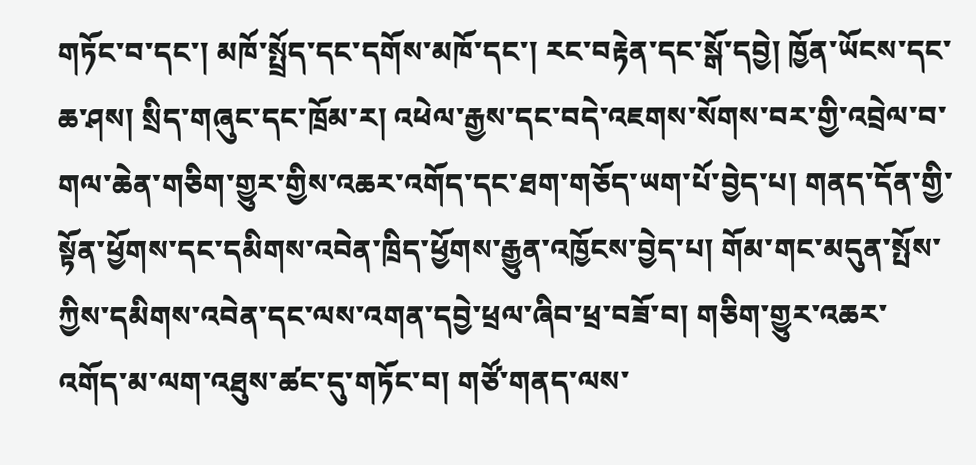གཏོང་བ་དང་། མཁོ་སྤྲོད་དང་དགོས་མཁོ་དང་། རང་བརྟེན་དང་སྒོ་དབྱེ། ཁྱོན་ཡོངས་དང་ཆ་ཤས། སྲིད་གཞུང་དང་ཁྲོམ་ར། འཕེལ་རྒྱས་དང་བདེ་འཇགས་སོགས་བར་གྱི་འབྲེལ་བ་གལ་ཆེན་གཅིག་གྱུར་གྱིས་འཆར་འགོད་དང་ཐག་གཅོད་ཡག་པོ་བྱེད་པ། གནད་དོན་གྱི་སྟོན་ཕྱོགས་དང་དམིགས་འབེན་ཁྲིད་ཕྱོགས་རྒྱུན་འཁྱོངས་བྱེད་པ། གོམ་གང་མདུན་སྤོས་ཀྱིས་དམིགས་འབེན་དང་ལས་འགན་དབྱེ་ཕྲལ་ཞིབ་ཕྲ་བཟོ་བ། གཅིག་གྱུར་འཆར་འགོད་མ་ལག་འཐུས་ཚང་དུ་གཏོང་བ། གཙོ་གནད་ལས་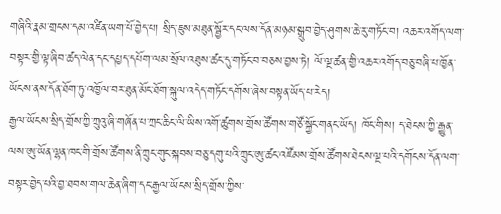གཞིའི་རྣམ་གྲངས་དམ་འཛིན་ཡག་པོ་བྱེད་པ། སྲིད་ཇུས་མཐུན་སྦྱོར་དང་ལས་དོན་མཉམ་སྒྲུབ་བྱེད་ཤུགས་ཆེ་རུ་གཏོང་བ། འཆར་འགོད་ལག་བསྟར་གྱི་ལྟ་ཞིབ་ཚད་ལེན་དང་དཔྱད་དཔོག་ལམ་སྲོལ་འཐུས་ཚང་དུ་གཏོང་བ་བཅས་བྱས་ཏེ། ལོ་ལྔ་ཚན་གྱི་འཆར་འགོད་བཅུ་བཞི་པ་ཁྱོན་ཡོངས་ནས་དོན་ཐོག་ཏུ་འཁྱོལ་བར་ཐུན་མོང་ཐོག་སྐུལ་འདེད་གཏོང་དགོས་ཞེས་བསྟན་ཡོད་པ་རེད།
རྒྱལ་ཡོངས་སྲིད་གྲོས་ཀྱི་ཀྲུའུ་ཞི་གཞོན་པ་ཀྲང་ཆིང་ལི་ཡིས་འགོ་ཚུགས་གྲོས་ཚོགས་གཙོ་སྐྱོང་གནང་ཡོད། ཁོང་གིས། ད་ཐེངས་ཀྱི་རྒྱུན་ལས་ཨུ་ཡོན་ལྷན་ཁང་གི་གྲོས་ཚོགས་ནི་ཀྲུང་གུང་སྐབས་བཅུ་དགུ་པའི་ཀྲུང་ཨུ་ཚང་འཛོམས་གྲོས་ཚོགས་ཐེངས་ལྔ་པའི་དགོངས་དོན་ལག་བསྟར་བྱེད་པའི་བྱ་ཐབས་གལ་ཆེན་ཞིག་དང་རྒྱལ་ཡོངས་སྲིད་གྲོས་ཀྱིས་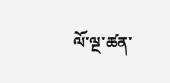ལོ་ལྔ་ཚན་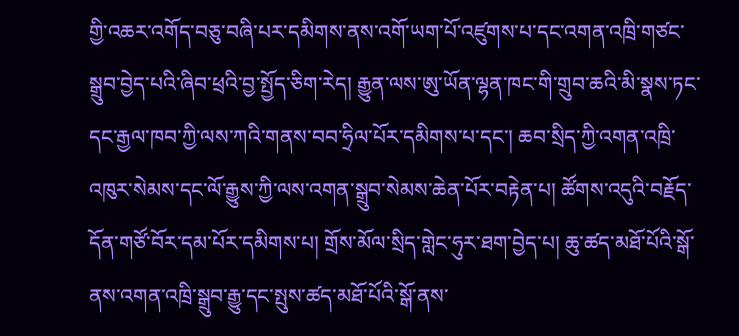གྱི་འཆར་འགོད་བཅུ་བཞི་པར་དམིགས་ནས་འགོ་ཡག་པོ་འཛུགས་པ་དང་འགན་འཁྲི་གཙང་སྒྲུབ་བྱེད་པའི་ཞིབ་ཕྲའི་བྱ་སྤྱོད་ཅིག་རེད། རྒྱུན་ལས་ཨུ་ཡོན་ལྷན་ཁང་གི་གྲུབ་ཆའི་མི་སྣས་ཏང་དང་རྒྱལ་ཁབ་ཀྱི་ལས་ཀའི་གནས་བབ་ཧྲིལ་པོར་དམིགས་པ་དང་། ཆབ་སྲིད་ཀྱི་འགན་འཁྲི་འཁུར་སེམས་དང་ལོ་རྒྱུས་ཀྱི་ལས་འགན་སྒྲུབ་སེམས་ཆེན་པོར་བརྟེན་པ། ཚོགས་འདུའི་བརྗོད་དོན་གཙོ་བོར་དམ་པོར་དམིགས་པ། གྲོས་མོལ་སྲིད་གླེང་ཧུར་ཐག་བྱེད་པ། ཆུ་ཚད་མཐོ་པོའི་སྒོ་ནས་འགན་འཁྲི་སྒྲུབ་རྒྱུ་དང་སྤུས་ཚད་མཐོ་པོའི་སྒོ་ནས་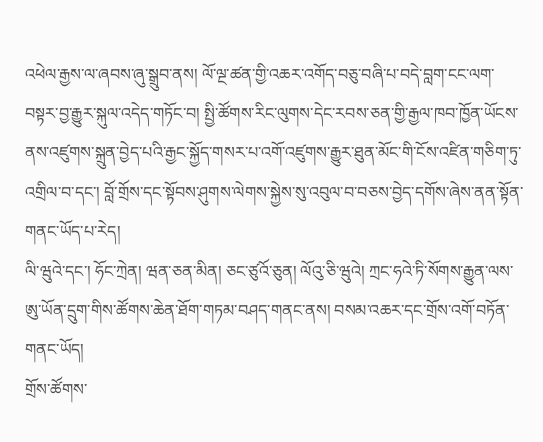འཕེལ་རྒྱས་ལ་ཞབས་ཞུ་སྒྲུབ་ནས། ལོ་ལྔ་ཚན་གྱི་འཆར་འགོད་བཅུ་བཞི་པ་བདེ་བླག་ངང་ལག་བསྟར་བྱ་རྒྱུར་སྐུལ་འདེད་གཏོང་བ། སྤྱི་ཚོགས་རིང་ལུགས་དེང་རབས་ཅན་གྱི་རྒྱལ་ཁབ་ཁྱོན་ཡོངས་ནས་འཛུགས་སྐྲུན་བྱེད་པའི་རྒྱང་སྐྱོད་གསར་པ་འགོ་འཛུགས་རྒྱུར་ཐུན་མོང་གི་ངོས་འཛིན་གཅིག་ཏུ་འགྲིལ་བ་དང་། བློ་གྲོས་དང་སྟོབས་ཤུགས་ལེགས་སྐྱེས་སུ་འབུལ་བ་བཅས་བྱེད་དགོས་ཞེས་ནན་སྟོན་གནང་ཡོད་པ་རེད།
ལི་ཝུའེ་དང་། ཧོང་ཀྲེན། ཝན་ཅན་མིན། ཅང་ཙུའོ་ཅུན། ལོའུ་ཅི་ཝུའེ། ཀྲང་ཧའེ་ཏི་སོགས་རྒྱུན་ལས་ཨུ་ཡོན་དྲུག་གིས་ཚོགས་ཆེན་ཐོག་གཏམ་བཤད་གནང་ནས། བསམ་འཆར་དང་གྲོས་འགོ་བཏོན་གནང་ཡོད།
གྲོས་ཚོགས་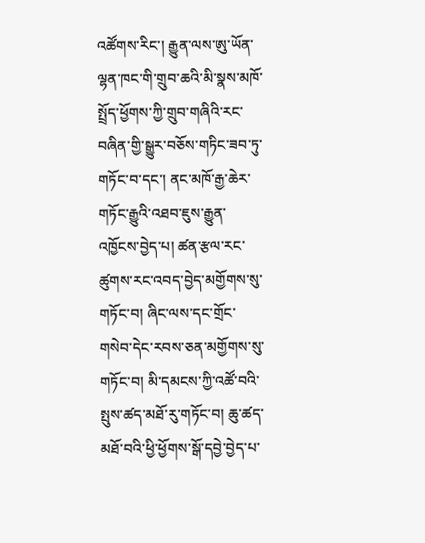འཚོགས་རིང་། རྒྱུན་ལས་ཨུ་ཡོན་ལྷན་ཁང་གི་གྲུབ་ཆའི་མི་སྣས་མཁོ་སྤྲོད་ཕྱོགས་ཀྱི་གྲུབ་གཞིའི་རང་བཞིན་གྱི་སྒྱུར་བཅོས་གཏིང་ཟབ་ཏུ་གཏོང་བ་དང་། ནང་མཁོ་རྒྱ་ཆེར་གཏོང་རྒྱུའི་འཐབ་ཇུས་རྒྱུན་འཁྱོངས་བྱེད་པ། ཚན་རྩལ་རང་ཚུགས་རང་འབད་བྱེད་མགྱོགས་སུ་གཏོང་བ། ཞིང་ལས་དང་གྲོང་གསེབ་དེང་རབས་ཅན་མགྱོགས་སུ་གཏོང་བ། མི་དམངས་ཀྱི་འཚོ་བའི་སྤུས་ཚད་མཐོ་རུ་གཏོང་བ། ཆུ་ཚད་མཐོ་བའི་ཕྱི་ཕྱོགས་སྒོ་དབྱེ་བྱེད་པ་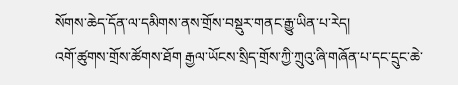སོགས་ཆེད་དོན་ལ་དམིགས་ནས་གྲོས་བསྡུར་གནང་རྒྱུ་ཡིན་པ་རེད།
འགོ་ཚུགས་གྲོས་ཚོགས་ཐོག རྒྱལ་ཡོངས་སྲིད་གྲོས་ཀྱི་ཀྲུའུ་ཞི་གཞོན་པ་དང་དྲུང་ཆེ་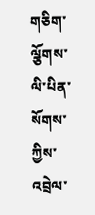གཅིག་ལྕོགས་ལི་པིན་སོགས་ཀྱིས་འབྲེལ་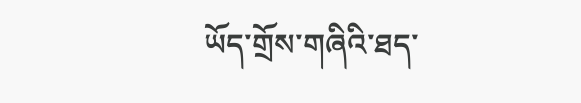ཡོད་གྲོས་གཞིའི་ཐད་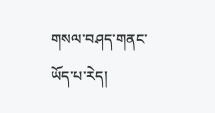གསལ་བཤད་གནང་ཡོད་པ་རེད།